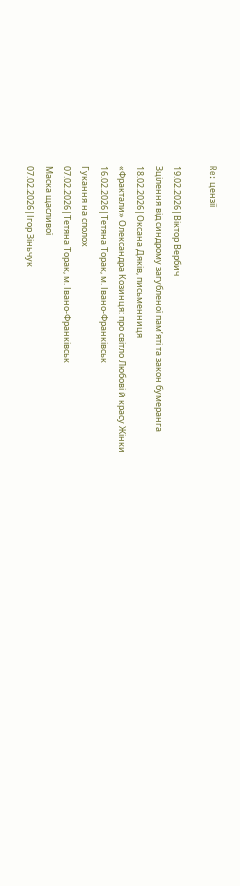Re: цензії

19.02.2026|Віктор Вербич
Зцілення від синдрому загубленої пам’яті та закон бумеранга
18.02.2026|Оксана Дяків, письменниця
«Фрактали» Олександра Козинця: про світло Любові й красу Жінки
16.02.2026|Тетяна Торак, м. Івано-Франківськ
Гукання на сполох
07.02.2026|Тетяна Торак, м. Івано-Франківськ
Маска щасливої
07.02.2026|Ігор Зіньчук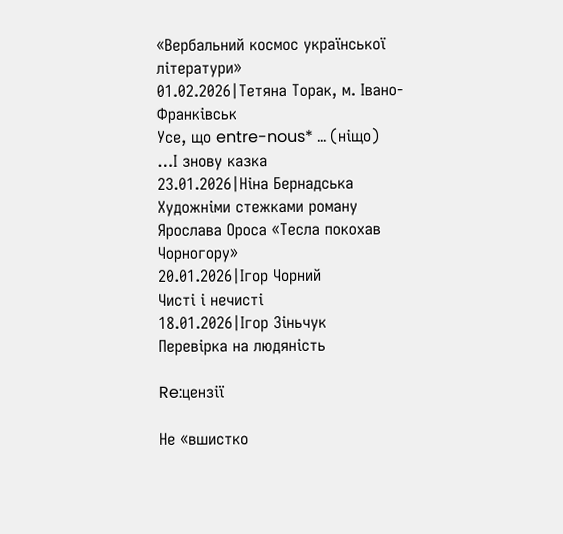«Вербальний космос української літератури»
01.02.2026|Тетяна Торак, м. Івано-Франківськ
Усе, що entre-nous* … (ніщо)
…І знову казка
23.01.2026|Ніна Бернадська
Художніми стежками роману Ярослава Ороса «Тесла покохав Чорногору»
20.01.2026|Ігор Чорний
Чисті і нечисті
18.01.2026|Ігор Зіньчук
Перевірка на людяність

Re:цензії

Не «вшистко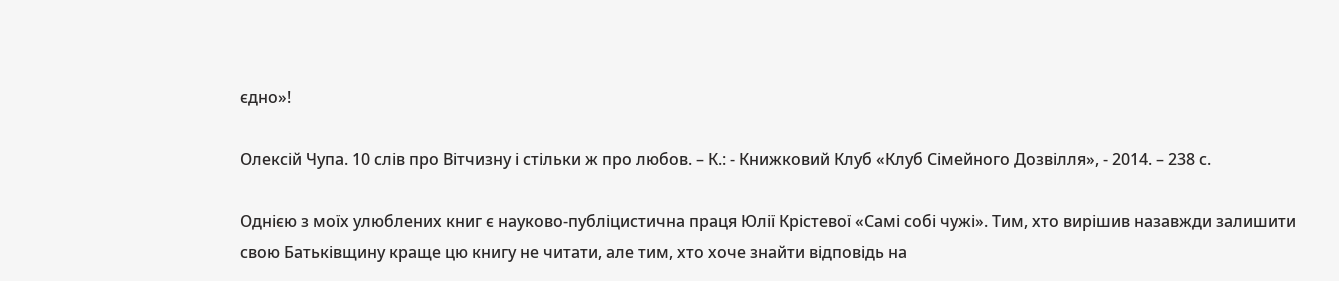єдно»!

Олексій Чупа. 10 слів про Вітчизну і стільки ж про любов. – К.: - Книжковий Клуб «Клуб Сімейного Дозвілля», - 2014. – 238 с.

Однією з моїх улюблених книг є науково-публіцистична праця Юлії Крістевої «Самі собі чужі». Тим, хто вирішив назавжди залишити свою Батьківщину краще цю книгу не читати, але тим, хто хоче знайти відповідь на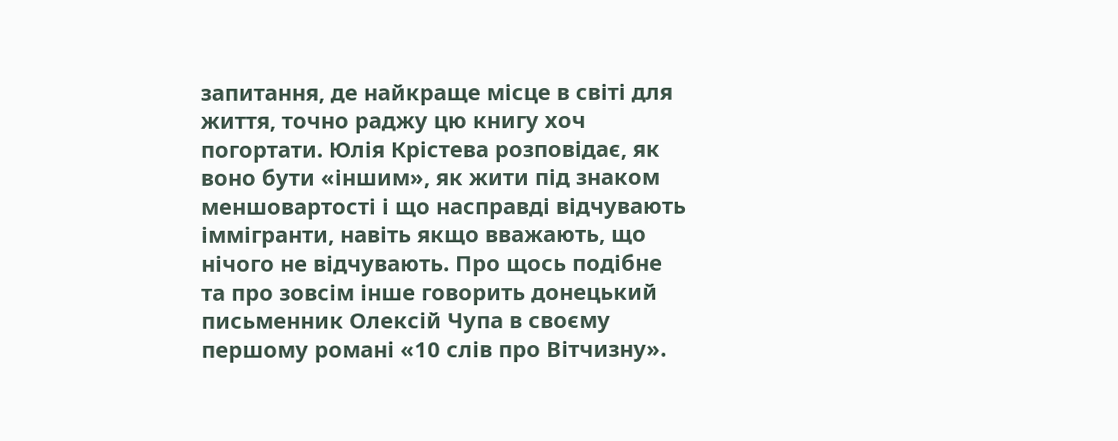запитання, де найкраще місце в світі для життя, точно раджу цю книгу хоч погортати. Юлія Крістева розповідає, як воно бути «іншим», як жити під знаком меншовартості і що насправді відчувають іммігранти, навіть якщо вважають, що нічого не відчувають. Про щось подібне та про зовсім інше говорить донецький письменник Олексій Чупа в своєму першому романі «10 слів про Вітчизну».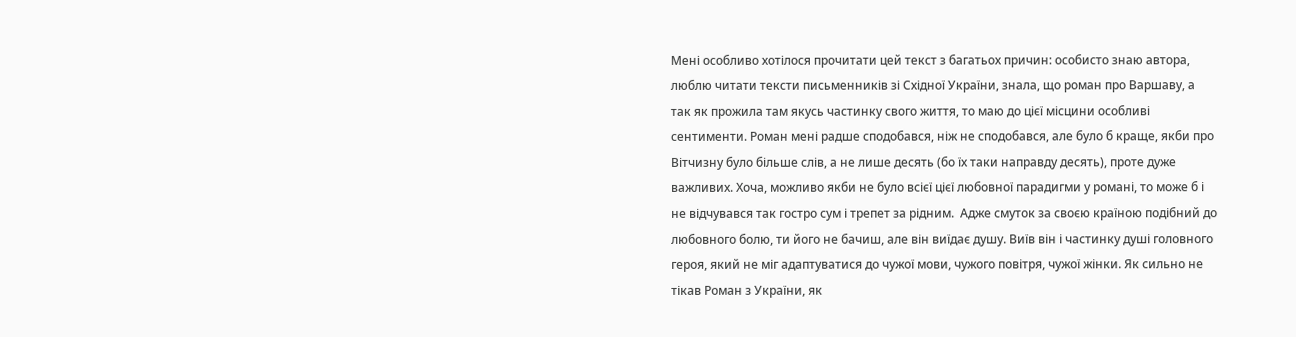Мені особливо хотілося прочитати цей текст з багатьох причин: особисто знаю автора, люблю читати тексти письменників зі Східної України, знала, що роман про Варшаву, а так як прожила там якусь частинку свого життя, то маю до цієї місцини особливі сентименти. Роман мені радше сподобався, ніж не сподобався, але було б краще, якби про Вітчизну було більше слів, а не лише десять (бо їх таки направду десять), проте дуже важливих. Хоча, можливо якби не було всієї цієї любовної парадигми у романі, то може б і не відчувався так гостро сум і трепет за рідним.  Адже смуток за своєю країною подібний до любовного болю, ти його не бачиш, але він виїдає душу. Виїв він і частинку душі головного героя, який не міг адаптуватися до чужої мови, чужого повітря, чужої жінки. Як сильно не тікав Роман з України, як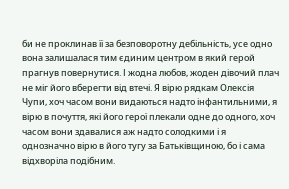би не проклинав її за безповоротну дебільність, усе одно вона залишалася тим єдиним центром в який герой прагнув повернутися. І жодна любов, жоден дівочий плач не міг його вберегти від втечі. Я вірю рядкам Олексія Чупи, хоч часом вони видаються надто інфантильними, я вірю в почуття, які його герої плекали одне до одного, хоч часом вони здавалися аж надто солодкими і я однозначно вірю в його тугу за Батьківщиною, бо і сама відхворіла подібним.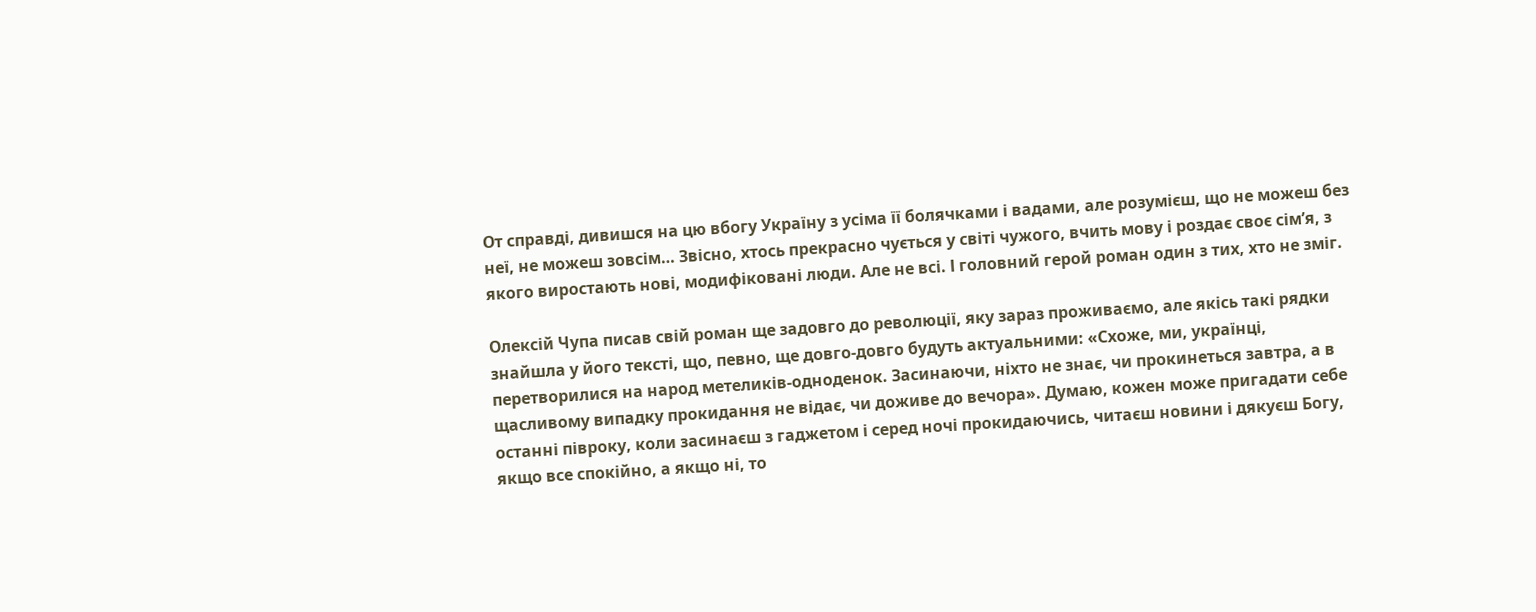От справді, дивишся на цю вбогу Україну з усіма її болячками і вадами, але розумієш, що не можеш без неї, не можеш зовсім… Звісно, хтось прекрасно чується у світі чужого, вчить мову і роздає своє сім’я, з якого виростають нові, модифіковані люди. Але не всі. І головний герой роман один з тих, хто не зміг.

Олексій Чупа писав свій роман ще задовго до революції, яку зараз проживаємо, але якісь такі рядки знайшла у його тексті, що, певно, ще довго-довго будуть актуальними: «Схоже, ми, українці, перетворилися на народ метеликів-одноденок. Засинаючи, ніхто не знає, чи прокинеться завтра, а в щасливому випадку прокидання не відає, чи доживе до вечора». Думаю, кожен може пригадати себе останні півроку, коли засинаєш з гаджетом і серед ночі прокидаючись, читаєш новини і дякуєш Богу, якщо все спокійно, а якщо ні, то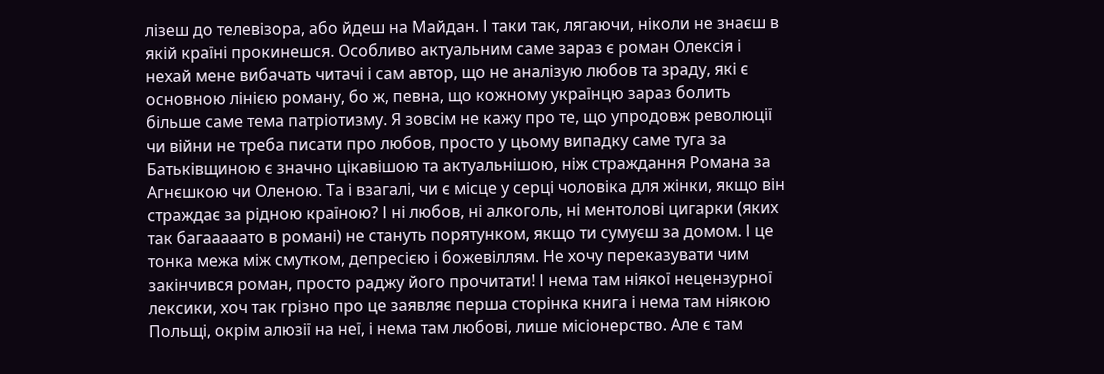лізеш до телевізора, або йдеш на Майдан. І таки так, лягаючи, ніколи не знаєш в якій країні прокинешся. Особливо актуальним саме зараз є роман Олексія і нехай мене вибачать читачі і сам автор, що не аналізую любов та зраду, які є основною лінією роману, бо ж, певна, що кожному українцю зараз болить більше саме тема патріотизму. Я зовсім не кажу про те, що упродовж революції чи війни не треба писати про любов, просто у цьому випадку саме туга за Батьківщиною є значно цікавішою та актуальнішою, ніж страждання Романа за Агнєшкою чи Оленою. Та і взагалі, чи є місце у серці чоловіка для жінки, якщо він страждає за рідною країною? І ні любов, ні алкоголь, ні ментолові цигарки (яких так багааааато в романі) не стануть порятунком, якщо ти сумуєш за домом. І це тонка межа між смутком, депресією і божевіллям. Не хочу переказувати чим закінчився роман, просто раджу його прочитати! І нема там ніякої нецензурної лексики, хоч так грізно про це заявляє перша сторінка книга і нема там ніякою Польщі, окрім алюзії на неї, і нема там любові, лише місіонерство. Але є там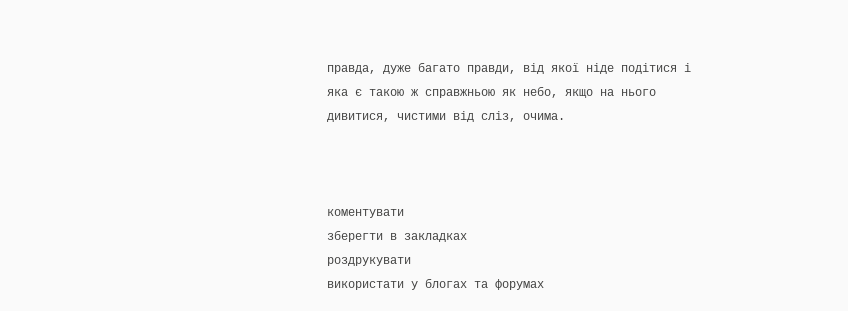правда, дуже багато правди, від якої ніде подітися і яка є такою ж справжньою як небо, якщо на нього дивитися, чистими від сліз, очима.



коментувати
зберегти в закладках
роздрукувати
використати у блогах та форумах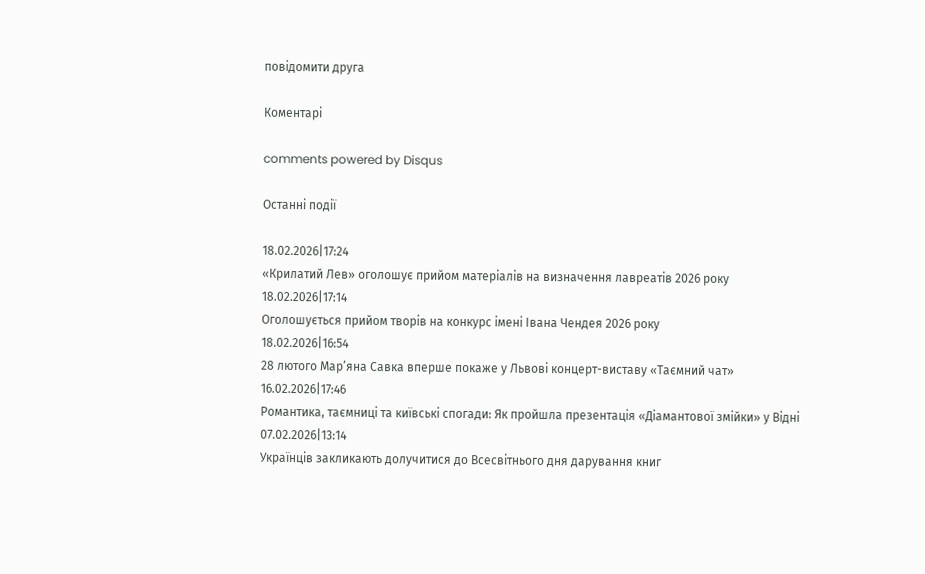повідомити друга

Коментарі

comments powered by Disqus

Останні події

18.02.2026|17:24
«Крилатий Лев» оголошує прийом матеріалів на визначення лавреатів 2026 року
18.02.2026|17:14
Оголошується прийом творів на конкурс імені Івана Чендея 2026 року
18.02.2026|16:54
28 лютого Мар’яна Савка вперше покаже у Львові концерт-виставу «Таємний чат»
16.02.2026|17:46
Романтика, таємниці та київські спогади: Як пройшла презентація «Діамантової змійки» у Відні
07.02.2026|13:14
Українців закликають долучитися до Всесвітнього дня дарування книг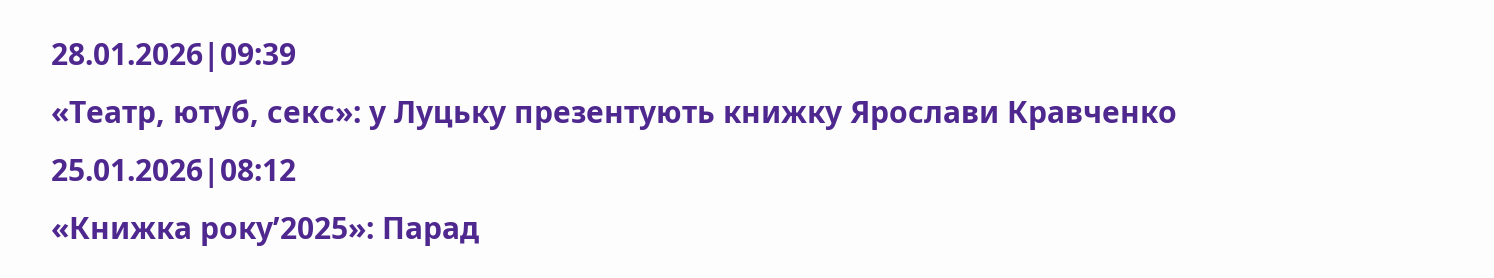28.01.2026|09:39
«Театр, ютуб, секс»: у Луцьку презентують книжку Ярослави Кравченко
25.01.2026|08:12
«Книжка року’2025»: Парад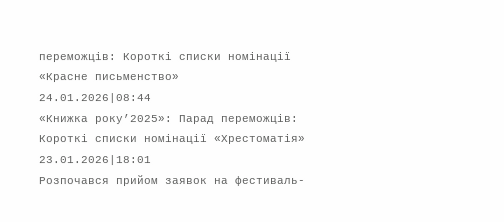переможців: Короткі списки номінації «Красне письменство»
24.01.2026|08:44
«Книжка року’2025»: Парад переможців: Короткі списки номінації «Хрестоматія»
23.01.2026|18:01
Розпочався прийом заявок на фестиваль-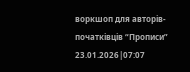воркшоп для авторів-початківців “Прописи”
23.01.2026|07:07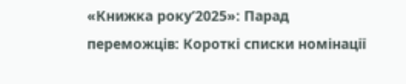«Книжка року’2025»: Парад переможців: Короткі списки номінації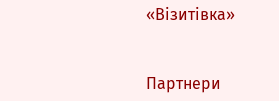«Візитівка»


Партнери